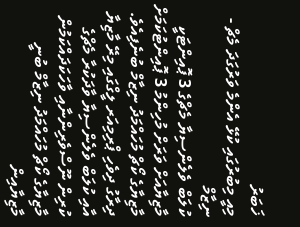ޚަބަރު
މިއީ މިބުރުގައި ކުޅޭ އެންމެ ވަރުގަދަ މެޗް - ނިޒާމް
ކުލަބް ވެލެންސިޔާ މެޗްގެ 3 ޕޮއިންޓަކީ މާޒިޔާއަށް ވަރަށް މުހިންމު 3 ޕޮއިންޓުކަމަށް މާޒިޔާގެ ކޯޗް މުހައްމަދު ނިޒާމް ބުނެފިއެވެ.
ދިރާގު ދިވެހި ޕްރިމިއަރ ލީގްގައި މިރޭ މާޒިޔާ އާއި ކުލަބް ވެލެންސިޔާ ވާދަކުރާ މެޗްގެ ކުރިން ނޫސްވެރިންނާއި ވާހަކަދައްކަމުން މާޒިޔާގެ ކޯޗް މުހައްމަދު ނިޒާމް ބުނީ މާޒިޔާއިން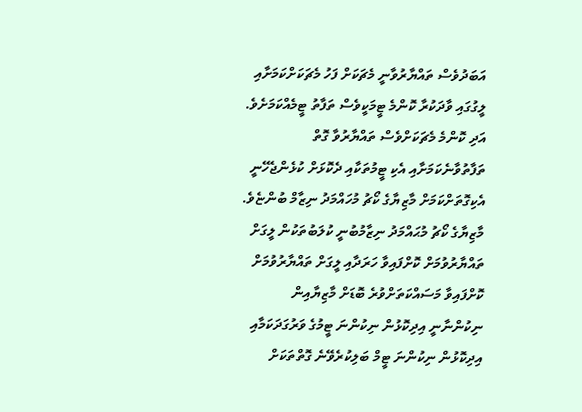އަބަދުވެސް ތައްޔާރުވާނީ މެޗަކަށް ފަހު މެޗަކަށްކަމަށާއި ލީގުގައި ވާދަކުރާ ކޮންމެ ޓީމަކީވެސް ތަފާތު ޓީމެއްކަމަށެވެ. އަދި ކޮންމެ މެޗަކަށްވެސް ތައްޔާރުވާ ގޮތް ތަފާތުވާނެކަމަށާއި އެކި ޓީމުތަކާއި ދެކޮޅަށް ކުޅެންޖެހޭނީ އެކިގޮތަށްކަމަށް މާޒިޔާގެ ކޯޗު މުހައްމަދު ނިޒާމް ބުންޏެވެ. މާޒިޔާގެ ކޯޗު މުޙައްމަދު ނިޒާމުބުނީ ކުލަބުތަކުން ލީގަށް ތައްޔާރުވުމަށް ކޮށްފައިވާ ހަރަދާއި ލީގަށް ތައްޔާރުވުމަށް ކޮށްފައިވާ މަސައްކަތަށްވުރެ ބޮޑަށް މާޒިޔާއިން ނިކުންނާނީ އިދިކޮޅުން ނިކުންނަ ޓީމުގެ ވަރުގަދަކަމާއި އިދިކޮޅުން ނިކުންނަ ޓީމް ބަލިކުރެވޭނެ ގޮތްތަކަށް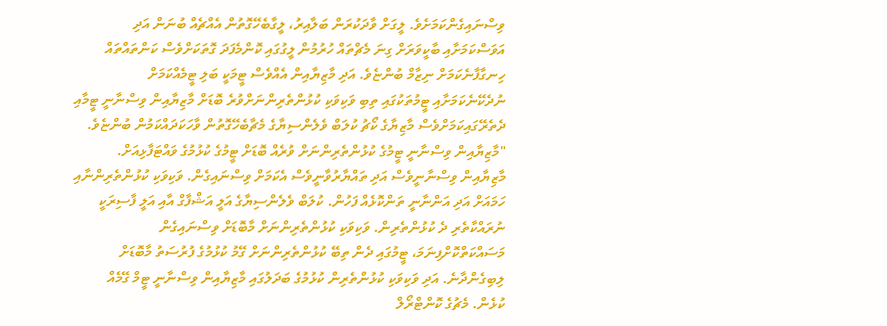ވިސްނައިގެންކަމަށެވެ. ލީގަށް ވާދަކުރަން ބަލާއިރު، ލީގާބެހޭގޮތުން އެއްޗެއް ބުނަން އަދި އަވަސްކަމަށާއި ބާކީވަރަށް ގިނަ މެޗްތައް ހުރުމުން ލީގުގައި ކޮންމެފަދަ ގޮތަކަށްވެސް ކަންތައްތައް ހިނގާފާނެކަމަށް ނިޒާމް ބުންޏެވެ. އަދި މާޒިޔާއިން އެއްވެސް ޓީމަކީ ބަލި ޓީމެއްކަމަށް ނުދެކޭނެކަމަށާއި ޓީމުތަކުގައި ތިބި ވަކިވަކި ކުޅުންތެރިންނަށްވުރެ ބޮޑަށް މާޒިޔާއިން ވިސްނާނީ ޓީމާއި ދެތެރޭގައިކަމަށްވެސް މާޒިޔާގެ ކޯޗު ކުލަބް ވެލެންސިޔާގެ މެޗާބެހޭގޮތުން ވާހަކަދައްކަމުން ބުންޏެވެ.
"މާޒިޔާއިން ވިސްނާނީ ޓީމުގެ ކުޅުންތެރިންނަށް ވުރެއް ބޮޑަށް ޓީމުގެ ކުޅުމުގެ ވައްޓަފާޅިއަށް. މާޒިޔާއިން ވިސްނާނީވެސް އަދި ތައްޔާރުވާނީވެސް އެކަމަށް ވިސްނައިގެން. ވަކިވަކި ކުޅުންތެރިންނާއި ހަމައަށް އަދި އަންނާނީ ތަންކޮޅެއް ފަހުން. ކުލަބް ވެލެންސިޔާގެ އަލީ އަޝްފާގް އާއި އަލީ ފާސިރަކީ ނުރައްކާތެރި ދެ ކުޅުންތެރިން. ވަކިވަކި ކުޅުންތެރިންނަށް މާބޮޑަށް ވިސްނައިގެން މަސައްކަތްކޮށްފިނަމަ، ޓީމުގައި ދެން ތިބޭ ކުޅުންތެރިންނަށް ގޭމު ކުޅުމުގެ ފުރުސަތު މާބޮޑަށް ލިބިގެންދާނެ. އަދި ވަކިވަކި ކުޅުންތެރިން ކުޅުމުގެ ބަދަލުގައި މާޒިޔާއިން ވިސްނާނީ ޓީމް ގޭމެއް ކުޅެން. މެޗުގެ ކޮންޓްރޯލް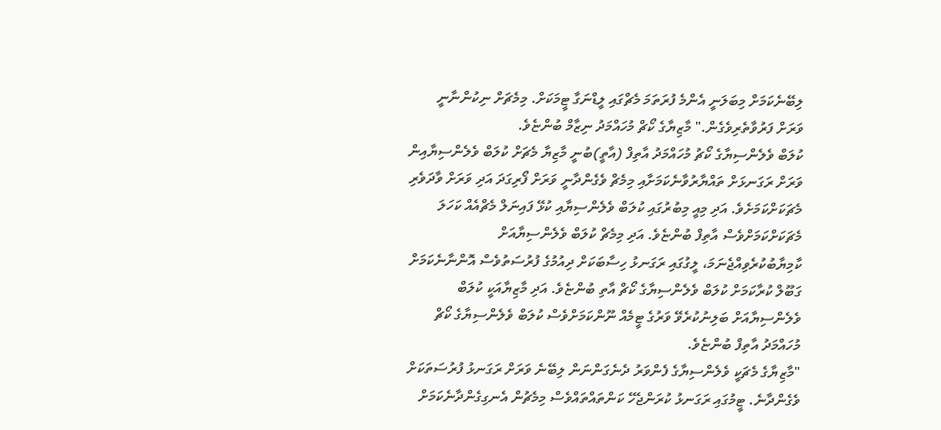ލިބޭނެކަމަށް މިބަލަނީ އެންމެ ފުރަތަމަ މެޗްގައި ލީޑްނަގާ ޓީމަކަށް. މިމެޗަށް ނިކުންނާނީ ވަރަށް ފަރުވާތެރިވެގެން." މާޒިޔާގެ ކޯޗް މުހައްމަދު ނިޒާމް ބުންޏެވެ.
ކުލަބް ވެލެންސިޔާގެ ކޯޗު މުހައްމަދު އާތިފް (އާތީ)ބުނީ މާޒިޔާ މެޗަށް ކުލަބް ވެލެންސިޔާއިން ވަރަށް ރަގަނޅަށް ތައްޔާރުވާނެކަމަށާއި މިމެޗް ވެގެންދާނީ ވަރަށް ފޯރިގަދަ އަދި ވަރަށް ވާދަވެރި މެޗަކަށްކަމަށެވެ. އަދި މިއީ މިބުރުގައި ކުލަބް ވެލެންސިޔާއި ކުޅޭ ފައިނަލް މެޗްއެއް ކަހަލަ މެޗަކަށްކަމަށްވެސް އާތިފް ބުންޏެވެ. އަދި މިމެޗް ކުލަބް ވެލެންސިޔާއަށް ކާމިޔާބުކުރެވިއްޖެނަމަ، ލީގުގައި ރަގަނޅު ހިސާބަކަށް ދިއުމުގެ ފުރުސަތުވެސް އޮންނާނެކަމަށް ގަބޫލް ކުރާކަމަށް ކުލަބް ވެލެންސިޔާގެ ކޯޗް އާތި ބުންޏެވެ. އަދި މާޒިޔާއަކީ ކުލަބް ވެލެންސިޔާއަށް ބަލިނުކުރެވޭ ވަރުގެ ޓީމެއް ނޫންކަމަށްވެސް ކުލަބް ވެލެންސިޔާގެ ކޯޗް މުހައްމަދު އާތިފް ބުންޏެވެ.
"މާޒިޔާގެ މެޗަކީ ވެލެންސިޔާގެ ފެންވަރު ދެނެގަންނަން ލިބޭނެ ވަރަށް ރަގަނޅު ފުރުސަތަކަށް ވެގެންދާނެ. ޓީމުގައި ރަގަނޅު ކުރަންޖެހޭ ކަންތައްތައްވެސް މިމެޗުން އެނގިގެންދާނެކަމަށް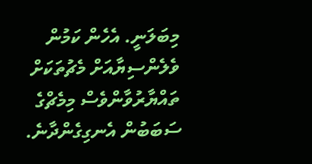މިބަލަނީ. އެހެން ކަމުން ވެލެންސިޔާއަށް މެޗުތަކަށް ތައްޔާރުވާންވެސް މިމެޗްގެ ސަބަބުން އެނގިގެންދާނެ.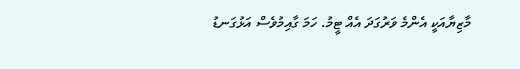މާޒިޔާއަކީ އެންމެ ވަރުގަދަ އެއް ޓީމު. ހަމަ ގާއިމުވެސް އަޅުގަނޑު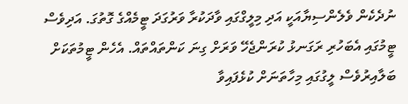ނުދެކެން ވެލެންސިޔާއަކީ އަދި މިލީގްގައި ވާދަކުރާ ވަރުގަދަ ޓީމެއްގެ ގޮތުގަ. އަދިވެސް ޓީމުގައި އެބަހުރި ރަގަނޅު ކުރަންޖެހޭ ވަރަށް ގިނަ ކަންތައްތައް. އެހެން ޓީމުތަކަށް ބަލާއިރުވެސް ލީގުގައި މިހާތަނަށް ކުޅެފައިވާ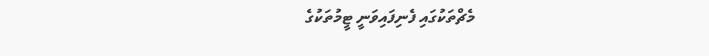މެޗްތަކުގައި ފެނިފައިވަނީ ޓީމުތަކުގެ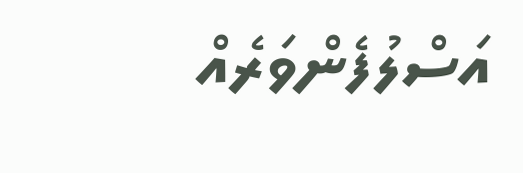އަސްލުފެންވަރެއް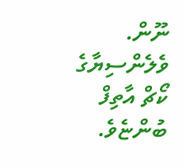ނޫން. ވެލެންސިޔާގެ ކޯޗް އާތިފް ބުންޏެވެ.